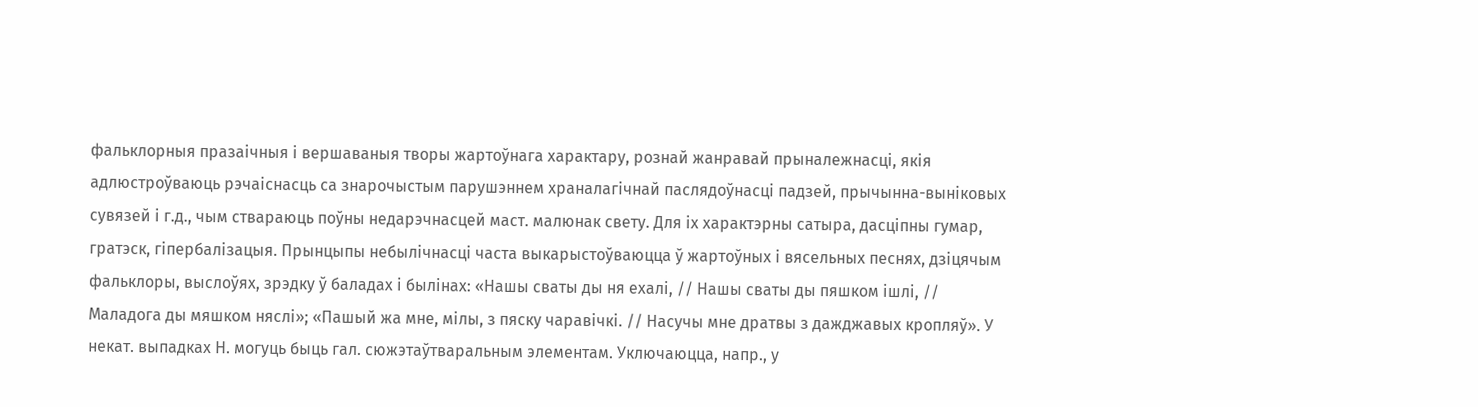фальклорныя празаічныя і вершаваныя творы жартоўнага характару, рознай жанравай прыналежнасці, якія адлюстроўваюць рэчаіснасць са знарочыстым парушэннем храналагічнай паслядоўнасці падзей, прычынна-выніковых сувязей і г.д., чым ствараюць поўны недарэчнасцей маст. малюнак свету. Для іх характэрны сатыра, дасціпны гумар, гратэск, гіпербалізацыя. Прынцыпы небылічнасці часта выкарыстоўваюцца ў жартоўных і вясельных песнях, дзіцячым фальклоры, выслоўях, зрэдку ў баладах і былінах: «Нашы сваты ды ня ехалі, // Нашы сваты ды пяшком ішлі, // Маладога ды мяшком няслі»; «Пашый жа мне, мілы, з пяску чаравічкі. // Насучы мне дратвы з дажджавых кропляў». У некат. выпадках Н. могуць быць гал. сюжэтаўтваральным элементам. Уключаюцца, напр., у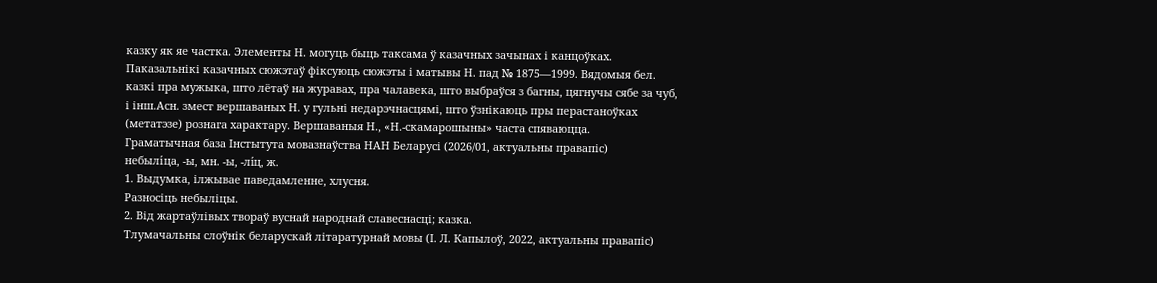казку як яе частка. Элементы Н. могуць быць таксама ў казачных зачынах і канцоўках. Паказальнікі казачных сюжэтаў фіксуюць сюжэты і матывы Н. пад № 1875—1999. Вядомыя бел. казкі пра мужыка, што лётаў на журавах, пра чалавека, што выбраўся з багны, цягнучы сябе за чуб, і інш.Асн. змест вершаваных Н. у гульні недарэчнасцямі, што ўзнікаюць пры перастаноўках (метатэзе) рознага характару. Вершаваныя Н., «Н.-скамарошыны» часта спяваюцца.
Граматычная база Інстытута мовазнаўства НАН Беларусі (2026/01, актуальны правапіс)
небылі́ца, -ы, мн. -ы, -лі́ц, ж.
1. Выдумка, ілжывае паведамленне, хлусня.
Разносіць небыліцы.
2. Від жартаўлівых твораў вуснай народнай славеснасці; казка.
Тлумачальны слоўнік беларускай літаратурнай мовы (І. Л. Капылоў, 2022, актуальны правапіс)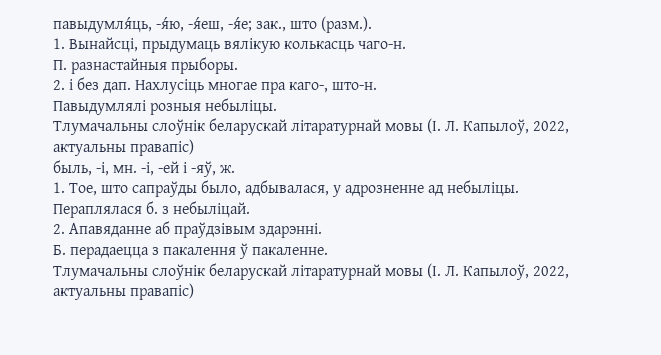павыдумля́ць, -я́ю, -я́еш, -я́е; зак., што (разм.).
1. Вынайсці, прыдумаць вялікую колькасць чаго-н.
П. разнастайныя прыборы.
2. і без дап. Нахлусіць многае пра каго-, што-н.
Павыдумлялі розныя небыліцы.
Тлумачальны слоўнік беларускай літаратурнай мовы (І. Л. Капылоў, 2022, актуальны правапіс)
быль, -і, мн. -і, -ей і -яў, ж.
1. Тое, што сапраўды было, адбывалася, у адрозненне ад небыліцы.
Пераплялася б. з небыліцай.
2. Апавяданне аб праўдзівым здарэнні.
Б. перадаецца з пакалення ў пакаленне.
Тлумачальны слоўнік беларускай літаратурнай мовы (І. Л. Капылоў, 2022, актуальны правапіс)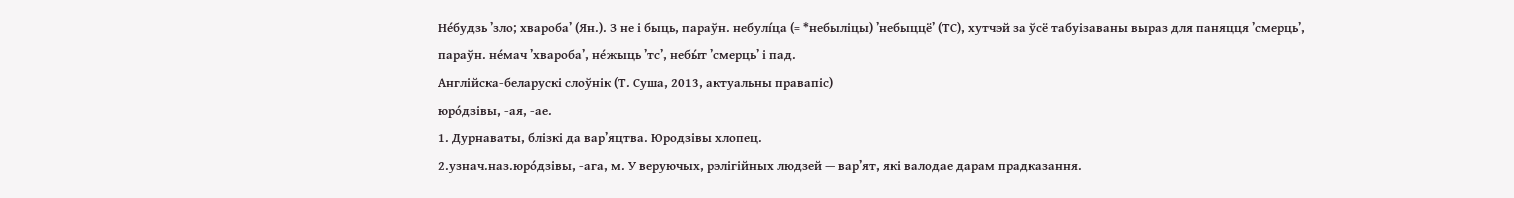Не́будзь ’зло; хвароба’ (Ян.). З не і быць, параўн. небулі́ца (= *небыліцы) ’небыццё’ (ТС), хутчэй за ўсё табуізаваны выраз для паняцця ’смерць’, параўн. не́мач ’хвароба’, не́жыць ’тс’, небы́т ’смерць’ і пад.
Англійска-беларускі слоўнік (Т. Суша, 2013, актуальны правапіс)
юро́дзівы, ‑ая, ‑ае.
1. Дурнаваты, блізкі да вар’яцтва. Юродзівы хлопец.
2.узнач.наз.юро́дзівы, ‑ага, м. У веруючых, рэлігійных людзей — вар’ят, які валодае дарам прадказання.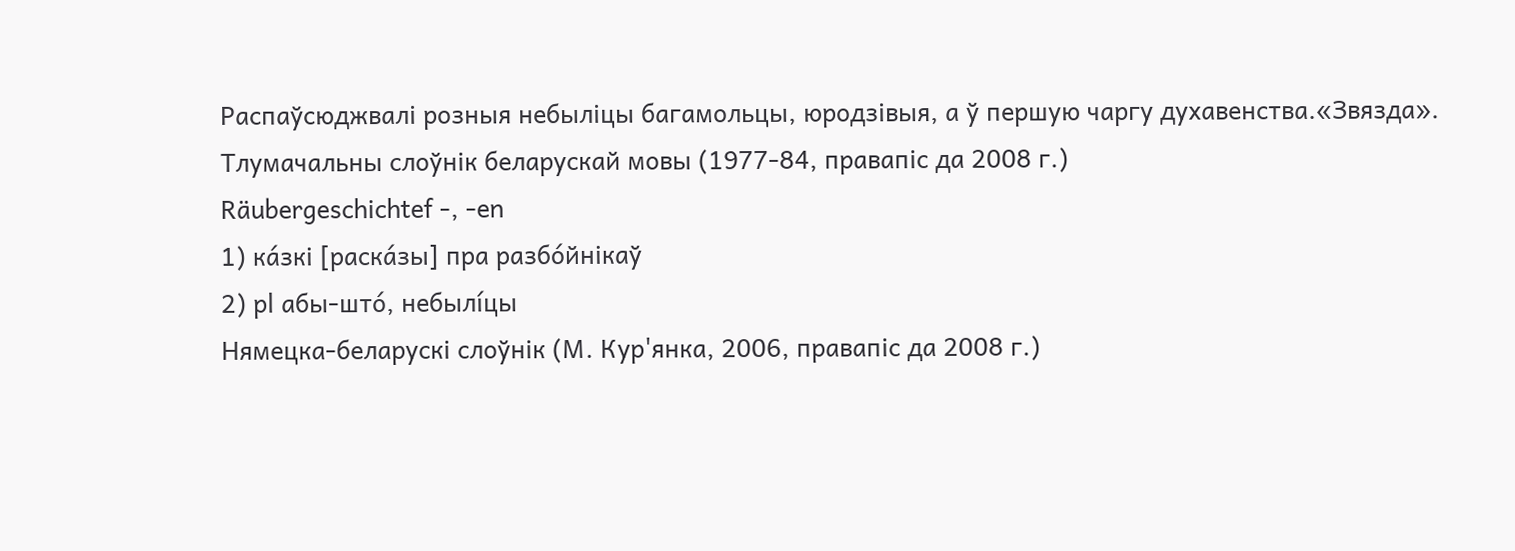Распаўсюджвалі розныя небыліцы багамольцы, юродзівыя, а ў першую чаргу духавенства.«Звязда».
Тлумачальны слоўнік беларускай мовы (1977-84, правапіс да 2008 г.)
Räubergeschichtef -, -en
1) ка́зкі [раска́зы] пра разбо́йнікаў
2) pl абы-што́, небылі́цы
Нямецка-беларускі слоўнік (М. Кур'янка, 2006, правапіс да 2008 г.)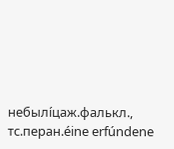небылі́цаж.фалькл., тс.перан.éine erfúndene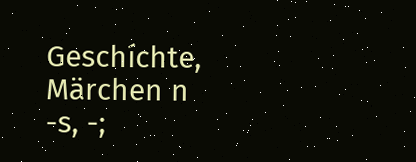Geschíchte, Märchen n -s, -;